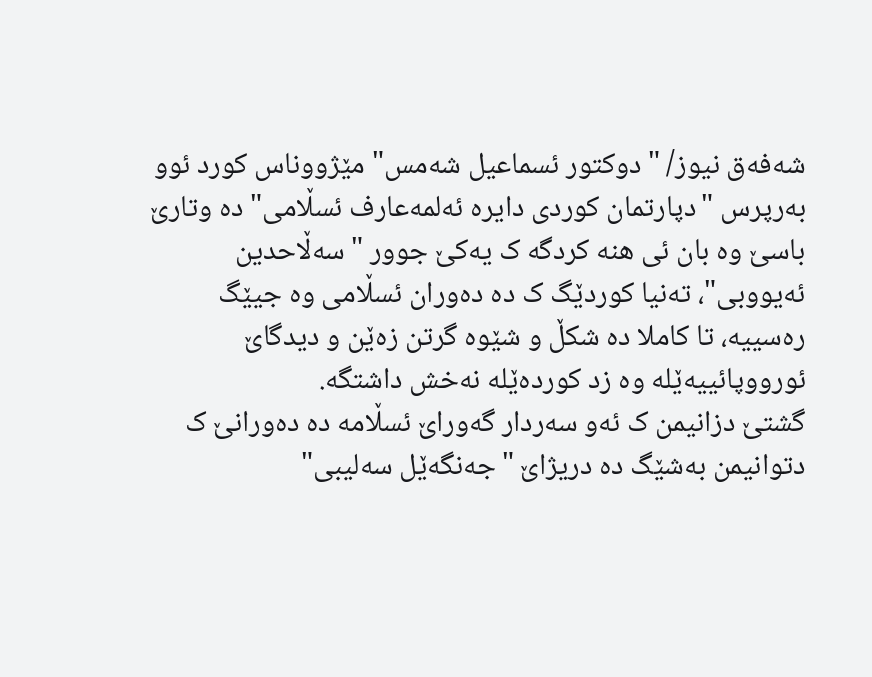شەفەق نیوز/ "دوکتور ئسماعیل شەمس" مێژووناس کورد ئوو بەرپرس "دپارتمان کوردی دایرە ئەلمەعارف ئسڵامی" دە وتارێ باسێ وە بان ئی هنە کردگە ک یەکێ جوور "سەڵاحدین ئەیووبی"، تەنیا کوردێگ ک دە دەوران ئسڵامی وە جیێگ رەسییە، تا کاملا دە شکڵ و شێوە گرتن زەێن و دیدگاێ ئورووپائییەێلە وە زد کوردەێلە نەخش داشتگە.
گشتێ دزانیمن ک ئەو سەردار گەوراێ ئسڵامە دە دەورانێ ک دتوانیمن بەشێگ دە دریژاێ "جەنگەێل سەلیبی"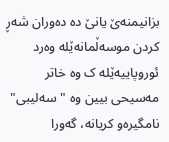بزانیمنەێ یانێ دە دەوران شەڕ کردن موسەڵمانەێلە وەرد ئوروپاییەێلە ک وە خاتر مەسیحی بیین وە "سەلیبی" نامگیرەو کریانە، گەورا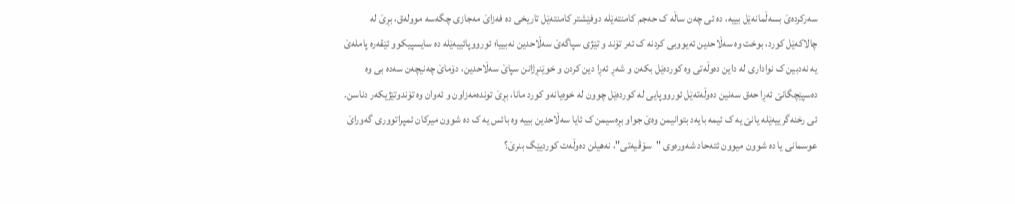سەرکردەێ بسەڵمانەێل بییە، دە ئی چەن ساڵە ک حەجم کامنتەێلە دوفێشتر کامنتەێل تاریخی دە فەزاێ مەجازی چگەسە موولەق، بڕێ لە چالاکەێل کورد، بوخت وە سەڵاحدین ئەیووبی کردنە ک ئەر تۆند و تێژی سپاگەێ سەڵاحدین نەبییا؛ ئورووپائییەێلە دە سایسپیکوو ئێقەرە پاملەێ یە نەدبین ک نواداری لە داین دەوڵەتی وە کوردەێل بکەن و شەڕ ئەڕا دین کردن و خوێنڕژانن سپاێ سەڵاحدین، دۆماێ چەنیچەن سەدە بی وە دەسپێچگانێ ئەڕا حەق سەنین دەوڵەتەێل ئورووپایی لە کوردەێل چوون لە خوەیانەو کورد مانا، بڕێ توندەمەزاون و ئەوان وە تۆندوتێژیکەر دناسن.
ئی رخنەگرییەێلە یانێ یە ک ئیمە بایەد بتوانیمن وەێ جواو بڕەسیمن ک ئایا سەڵاحدین بییە وە بائس یە ک دە شوون میرکان ئمپراتووری گەوراێ عوسمانی یا دە شوون میوون ئتەحاد شەورەوی "سۆڤیەتی"، نەهیلن دەوڵەت کوردیێگ بنرێ؟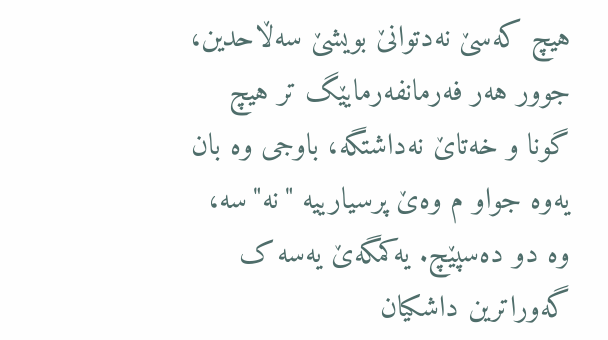هیچ کەسێ نەدتوانێ بویشێ سەڵاحدین، جوور هەر فەرمانفەرمایێگ تر هیچ گونا و خەتاێ نەداشتگە، باوجی وە بان یەوە جواو م وەێ پرسیارییە "نە"سە، وە دو دەسپێچ. یەکمگەێ یەسە ک گەوراترین داشکیان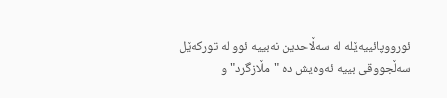ئورووپائییەێلە لە سەڵاحدین نەبییە ئوو لە تورکەێل سەڵجووقی بییە ئەوەیش دە "مڵازگرد" و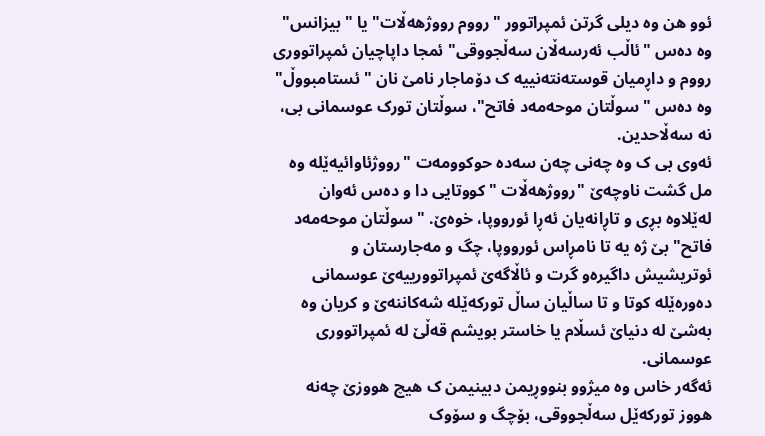ئوو هن وە دیلی گرتن ئمپراتوور "رووم رووژهەڵات" یا "بیزانس" وە دەس "ئاڵب ئەرسەڵان سەڵجووقی" ئمجا داپاچیان ئمپراتووری رووم و داڕمیان قوستەنتەنییە ک دۆماجار نامێ نان "ئستامبووڵ" وە دەس "سوڵتان موحەمەد فاتح"، سوڵتان تورک عوسمانی بی، نە سەڵاحدین.
ئەوی بی ک وە چەنی چەن سەدە حوکوومەت "رووژئاوائیەێلە وە مل گشت ناوچەێ "رووژهەڵات " کووتایی دا و دەس ئەوان لەێلاوە بڕی و تاڕانەیان ئەڕا ئورووپا، خوەێ. "سوڵتان موحەمەد فاتح" بێ ژە یە تا نامڕاس ئورووپا، چگ و مەجارستان و ئوتریشیش داگیرەو گرت و ئاڵاگەێ ئمپراتوورییەێ عوسمانی دەورەێلە کوتا و تا ساڵیان ساڵ تورکەێلە شەکاننەێ و کریان وە بەشێ لە دنیاێ ئسڵام یا خاستر بویشم قەڵێ لە ئمپراتووری عوسمانی.
ئەگەر خاس وە میژوو بنووڕیمن دبینیمن ک هیچ هووزێ چەنە هووز تورکەێل سەڵجووقی، بۆچگ و سۆوک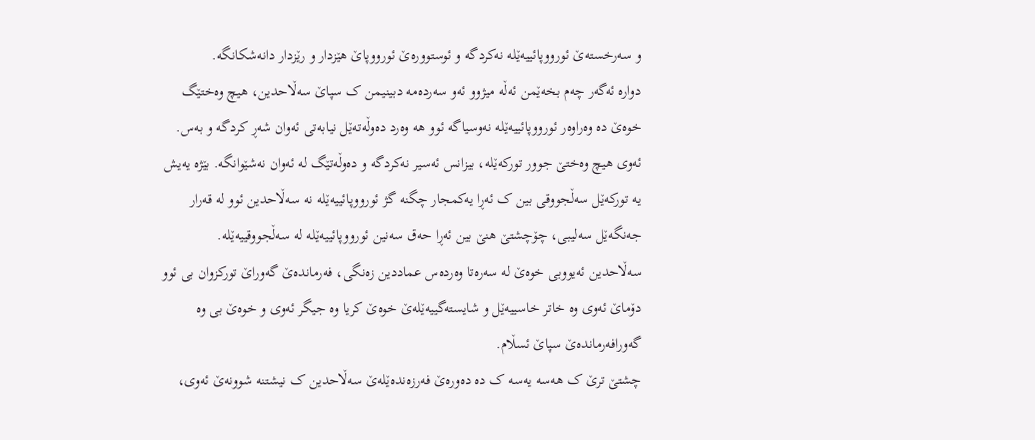و سەرخستەێ ئورووپائییەێلە نەکردگە و ئوستوورەێ ئورووپاێ هێزدار و رێزدار دانەشکانگە.
دوارە ئەگەر چەم بخەێمن ئەڵە میژوو ئەو سەردەمە دبینیمن ک سپاێ سەڵاحدین، هیچ وەختێگ خوەێ دە وەراوەر ئورووپائییەێلە نەوسیاگە ئوو هە وەرد دەوڵەتەێل نیابەتی ئەوان شەڕ کردگە و بەس. ئەوی هیچ وەختێ جوور تورکەێلە، بیزانس ئەسیر نەکردگە و دەوڵەتێگ لە ئەوان نەشێوانگە. بێژە یەیش یە تورکەێل سەڵجووقی بین ک ئەڕا یەکمجار چگنە گژ ئورووپائییەێلە نە سەڵاحدین ئوو لە قەرار جەنگەێل سەلیبی، چۆچشتێ هنێ بین ئەڕا حەق سەنین ئورووپائییەێلە لە سەڵجووقییەێلە.
سەڵاحدین ئەیووبی خوەێ لە سەرەتا وەردەس عماددین زەنگی، فەرماندەێ گەوراێ تورکزوان بی ئوو دۆماێ ئەوی وە خاتر خاسییەێل و شایستەگییەێلەێ خوەێ کریا وە جیگر ئەوی و خوەێ بی وە گەورافەرماندەێ سپاێ ئسڵام.
چشتێ ترێ ک هەسە یەسە ک دە دەورەێ فەرزەندەێلەێ سەڵاحدین ک نیشتنە شوونەێ ئەوی،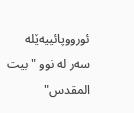ئورووپائییەێلە سەر لە نوو "بیت المقدس"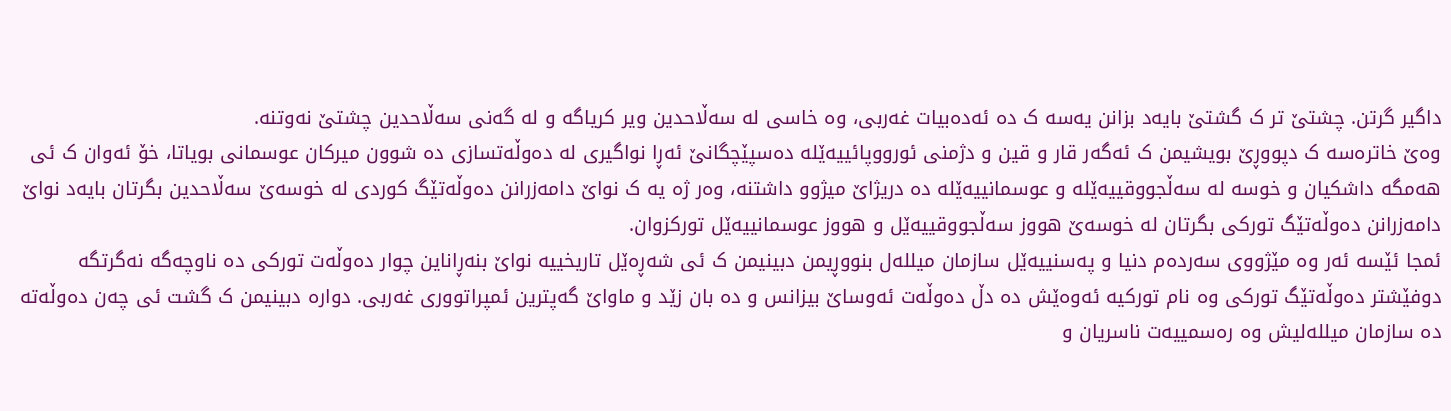داگیر گرتن. چشتێ تر ک گشتێ بایەد بزانن یەسە ک دە ئەدەبیات غەربی، وە خاسی لە سەڵاحدین ویر کریاگە و لە گەنی سەڵاحدین چشتێ نەوتنە.
وەێ خاترەسە ک دپووڕێ بویشیمن ک ئەگەر قار و قین و دژمنی ئورووپائییەێلە دەسپێچگانێ ئەڕا نواگیری لە دەوڵەتسازی دە شوون میرکان عوسمانی بویاتا، خۆ ئەوان ک ئی هەمگە داشکیان و خوسە لە سەڵجووقییەێلە و عوسمانییەێلە دە دریژاێ میژوو داشتنە، وەر ژە یە ک نواێ دامەزرانن دەوڵەتێگ کوردی لە خوسەێ سەڵاحدین بگرتان بایەد نواێ دامەزرانن دەوڵەتێگ تورکی بگرتان لە خوسەێ هووز سەڵجووقییەێل و هووز عوسمانییەێل تورکزوان.
ئمجا ئێسە ئەر وە مێژووی سەردەم دنیا و پەسنییەێل سازمان میللەل بنووڕیمن دبینیمن ک ئی شەڕەێل تاریخییە نواێ بنەڕاناین چوار دەوڵەت تورکی دە ناوچەگە نەگرتگە دوفێشتر دەوڵەتێگ تورکی وە نام تورکیە ئەوەێش دە دڵ دەوڵەت ئەوساێ بیزانس و دە بان زێد و ماواێ گەپترین ئمپراتووری غەربی. دوارە دبینیمن ک گشت ئی چەن دەوڵەتە دە سازمان میللەلیش وە رەسمییەت ناسریان و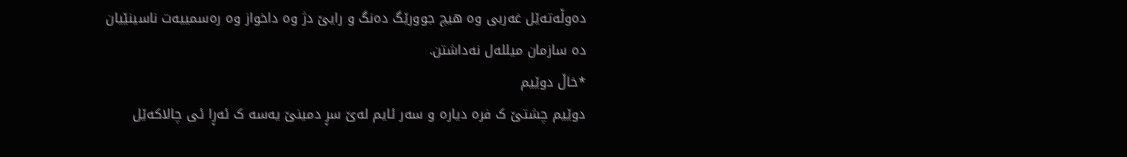دەوڵەتەێل غەربی وە هیچ جوورێگ دەنگ و رایێ دژ وە داخواز وە رەسمییەت ناسینێیان دە سازمان میللەل نەداشتن.
٭خاڵ دوێیم
دوێیم چشتێ ک فرە دیارە و سەر ئایم لەێ سڕ دمینێ یەسە ک ئەڕا ئی چالاکەێل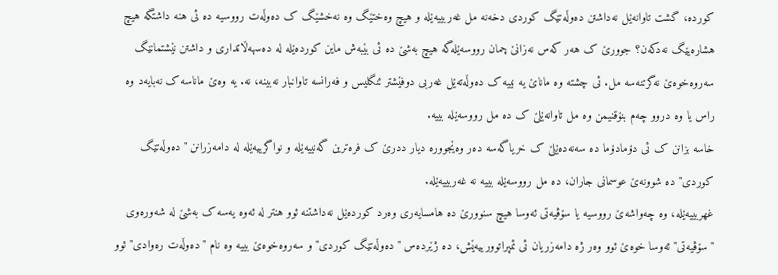کوردە، گشت تاوانەێل نەداشتن دەوڵەتێگ کوردی دخەنە مل غەربییەێلە و هیچ وەختێگ وە نەخشێگ ک دەوڵەت رووسیە دە ئی هنە داشتگە هیچ هشارەیێگ نەدکەن؟ جوورێ ک هەر کەس نەزانێ چمان رووسەێلەگە هیچ بەشێ دە ئی بێبەش ماین کوردەێلە لە دەسهەڵاتداری و داشتن نێشتمانێگ سەروەخوەێ نەگرتنەسە مل. ئی چشتە وە ماناێ یە نییە ک دەوڵەتەێل غەربی دوفێشتر ئنگلیس و فەرانسە تاوانبار نەبینە، نە. یە وەێ ماناسە ک نەبایەد وە راس یا وە دروو چەم بنۆقنیمن وە مل تاوانەێلێ ک دە مل رووسەێلە بییە.
خاسە بزانن ک ئی دۆمادۆما دە سەنەدەێلێ ک خریاگەسە دەر وەێجوورە دیار ددرێ ک فرەترین گەنییەێلە و نواگرییەێلە لە دامەزرانن "دەوڵەتێگ کوردی" دە شوونەێ عوسمانی جاران، دە مل رووسەێلە بییە نە غەربییەێلە.
غهربییەێلە، وە چەواشەێ رووسیە یا سۆڤیەتی ئەوسا هیچ سنوورێ دە هامسایەری وەرد کوردەێل نەداشتنە ئوو هنتر لە ئەوە یەسە ک بەشێ لە شەورەوی "سۆڤیەتی" ئەوسا خوەێ ئوو وەر ژە دامەزریان ئی ئمپراتوورییەێش، دە ژێردەس "دەوڵەتێگ کوردی" و سەروەخوەێ بییە وە نام "دەوڵەت رەوادی" ئوو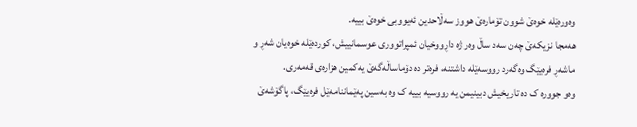وەورەێلە خوەێ شوون تۆمارەێ هووز سەڵاحدین ئەیووبی خوەێ بییە.
هەمجا نزیکەێ چەن سەد ساڵ وەر ژە داڕووخیان ئمپراتووری عوسمانییش، کوردەێلە خوەیان شەڕ و ماشەڕ فرەیێگ وەگەرد رووسەێلە داشتنە، فرەتر دە دۆماساڵەگەێ یەکمین هزارەی قەمەری.
وەو جوورە ک دە تاریخیش دبینیمن یە رووسیە بییە ک وە بەسین پەێماننامەێل فرەیێگ، پاگۆشەێ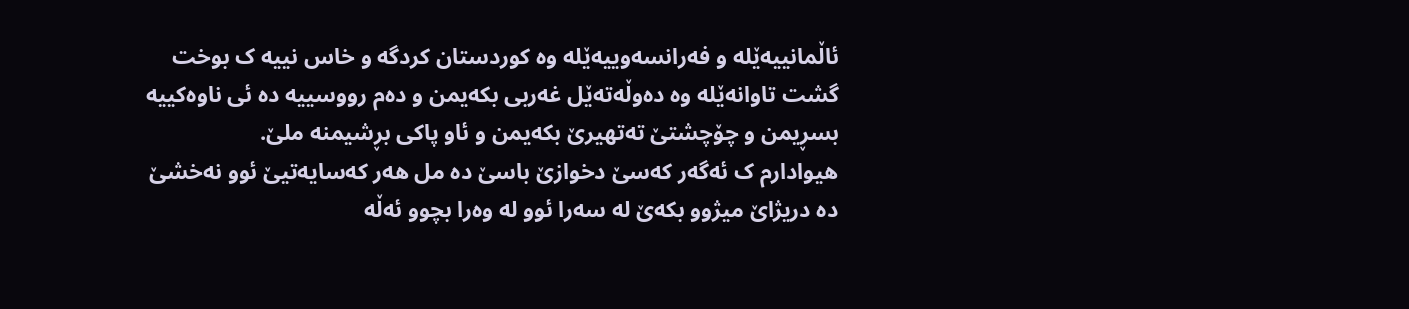ئاڵمانییەێلە و فەرانسەوییەێلە وە کوردستان کردگە و خاس نییە ک بوخت گشت تاوانەێلە وە دەوڵەتەێل غەربی بکەیمن و دەم رووسییە دە ئی ناوەکییە بسڕیمن و چۆچشتێ تەتهیرێ بکەیمن و ئاو پاکی بڕشیمنە ملێ.
هیوادارم ک ئەگەر کەسێ دخوازێ باسێ دە مل هەر کەسایەتیێ ئوو نەخشێ دە دریژاێ میژوو بکەێ لە سەرا ئوو لە وەرا بچوو ئەڵە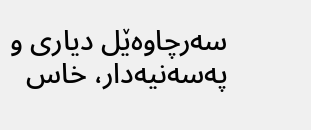سەرچاوەێل دیاری و پەسەنیەدار، خاس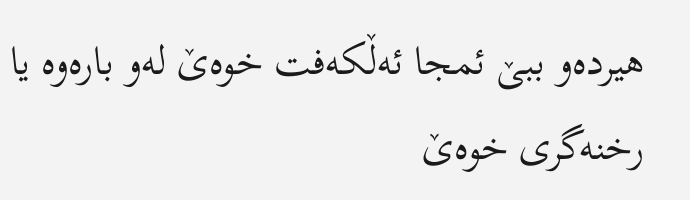هیردەو ببێ ئمجا ئەڵکەفت خوەێ لەو بارەوە یا رخنەگری خوەێ